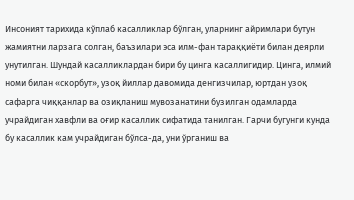Инсоният тарихида кўплаб касалликлар бўлган, уларнинг айримлари бутун жамиятни ларзага солган, баъзилари эса илм-фан тараққиёти билан деярли унутилган. Шундай касалликлардан бири бу цинга касаллигидир. Цинга, илмий номи билан «скорбут», узоқ йиллар давомида денгизчилар, юртдан узоқ сафарга чиққанлар ва озиқланиш мувозанатини бузилган одамларда учрайдиган хавфли ва оғир касаллик сифатида танилган. Гарчи бугунги кунда бу касаллик кам учрайдиган бўлса-да, уни ўрганиш ва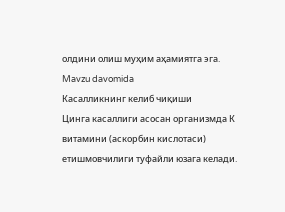олдини олиш муҳим аҳамиятга эга.
Mavzu davomida
Касалликнинг келиб чиқиши
Цинга касаллиги асосан организмда К витамини (аскорбин кислотаси) етишмовчилиги туфайли юзага келади.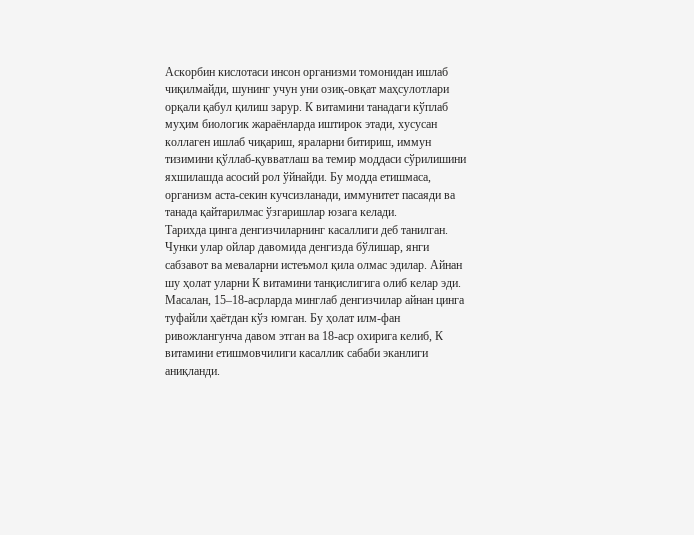Аскорбин кислотаси инсон организми томонидан ишлаб чиқилмайди, шунинг учун уни озиқ-овқат маҳсулотлари орқали қабул қилиш зарур. К витамини танадаги кўплаб муҳим биологик жараёнларда иштирок этади, хусусан коллаген ишлаб чиқариш, яраларни битириш, иммун тизимини қўллаб-қувватлаш ва темир моддаси сўрилишини яхшилашда асосий рол ўйнайди. Бу модда етишмаса, организм аста-секин кучсизланади, иммунитет пасаяди ва танада қайтарилмас ўзгаришлар юзага келади.
Тарихда цинга денгизчиларнинг касаллиги деб танилган. Чунки улар ойлар давомида денгизда бўлишар, янги сабзавот ва меваларни истеъмол қила олмас эдилар. Айнан шу ҳолат уларни К витамини танқислигига олиб келар эди. Масалан, 15–18-асрларда минглаб денгизчилар айнан цинга туфайли ҳаётдан кўз юмган. Бу ҳолат илм-фан ривожлангунча давом этган ва 18-аср охирига келиб, К витамини етишмовчилиги касаллик сабаби эканлиги аниқланди.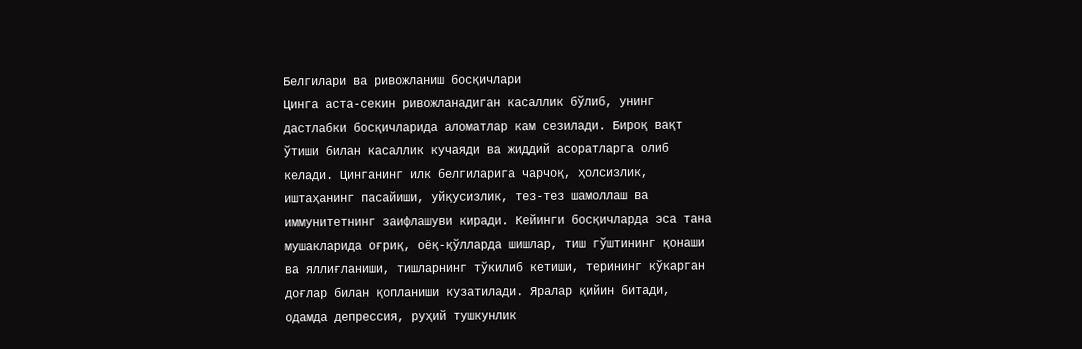Белгилари ва ривожланиш босқичлари
Цинга аста-секин ривожланадиган касаллик бўлиб, унинг дастлабки босқичларида аломатлар кам сезилади. Бироқ вақт ўтиши билан касаллик кучаяди ва жиддий асоратларга олиб келади. Цинганинг илк белгиларига чарчоқ, ҳолсизлик, иштаҳанинг пасайиши, уйқусизлик, тез-тез шамоллаш ва иммунитетнинг заифлашуви киради. Кейинги босқичларда эса тана мушакларида оғриқ, оёқ-қўлларда шишлар, тиш гўштининг қонаши ва яллиғланиши, тишларнинг тўкилиб кетиши, терининг кўкарган доғлар билан қопланиши кузатилади. Яралар қийин битади, одамда депрессия, руҳий тушкунлик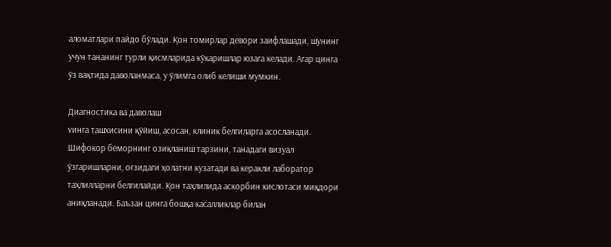аломатлари пайдо бўлади. Қон томирлар девори заифлашади, шунинг учун тананинг турли қисмларида кўкаришлар юзага келади. Агар цинга ўз вақтида даволанмаса, у ўлимга олиб келиши мумкин.

Диагностика ва даволаш
vинга ташхисини қўйиш, асосан, клиник белгиларга асосланади. Шифокор беморнинг озиқланиш тарзини, танадаги визуал ўзгаришларни, оғзидаги ҳолатни кузатади ва керакли лаборатор таҳлилларни белгилайди. Қон таҳлилида аскорбин кислотаси миқдори аниқланади. Баъзан цинга бошқа касалликлар билан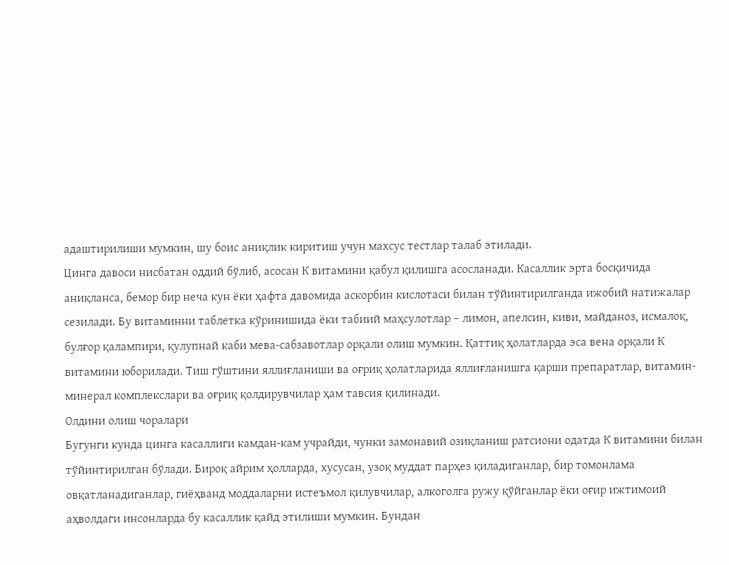адаштирилиши мумкин, шу боис аниқлик киритиш учун махсус тестлар талаб этилади.
Цинга давоси нисбатан оддий бўлиб, асосан К витамини қабул қилишга асосланади. Касаллик эрта босқичида аниқланса, бемор бир неча кун ёки ҳафта давомида аскорбин кислотаси билан тўйинтирилганда ижобий натижалар сезилади. Бу витаминни таблетка кўринишида ёки табиий маҳсулотлар – лимон, апелсин, киви, майданоз, исмалоқ, булғор қалампири, қулупнай каби мева-сабзавотлар орқали олиш мумкин. Қаттиқ ҳолатларда эса вена орқали К витамини юборилади. Тиш гўштини яллиғланиши ва оғриқ ҳолатларида яллиғланишга қарши препаратлар, витамин-минерал комплекслари ва оғриқ қолдирувчилар ҳам тавсия қилинади.
Олдини олиш чоралари
Бугунги кунда цинга касаллиги камдан-кам учрайди, чунки замонавий озиқланиш ратсиони одатда К витамини билан тўйинтирилган бўлади. Бироқ айрим ҳолларда, хусусан, узоқ муддат парҳез қиладиганлар, бир томонлама овқатланадиганлар, гиёҳванд моддаларни истеъмол қилувчилар, алкоголга ружу қўйганлар ёки оғир ижтимоий аҳволдаги инсонларда бу касаллик қайд этилиши мумкин. Бундан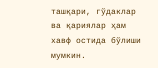ташқари, гўдаклар ва қариялар ҳам хавф остида бўлиши мумкин.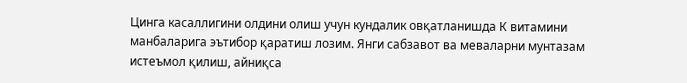Цинга касаллигини олдини олиш учун кундалик овқатланишда К витамини манбаларига эътибор қаратиш лозим. Янги сабзавот ва меваларни мунтазам истеъмол қилиш, айниқса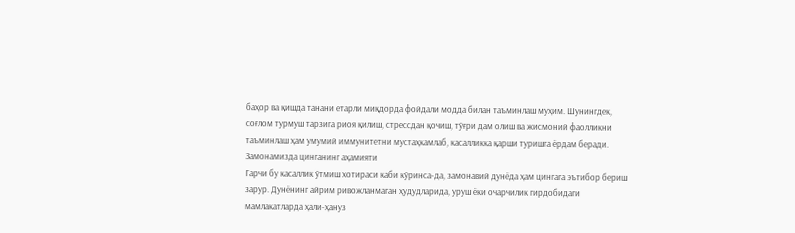баҳор ва қишда танани етарли миқдорда фойдали модда билан таъминлаш муҳим. Шунингдек, соғлом турмуш тарзига риоя қилиш, стрессдан қочиш, тўғри дам олиш ва жисмоний фаолликни таъминлаш ҳам умумий иммунитетни мустаҳкамлаб, касалликка қарши туришга ёрдам беради.
Замонамизда цинганинг аҳамияти
Гарчи бу касаллик ўтмиш хотираси каби кўринса-да, замонавий дунёда ҳам цингага эътибор бериш зарур. Дунёнинг айрим ривожланмаган ҳудудларида, уруш ёки очарчилик гирдобидаги мамлакатларда ҳали-ҳануз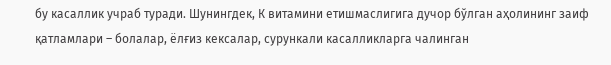бу касаллик учраб туради. Шунингдек, К витамини етишмаслигига дучор бўлган аҳолининг заиф қатламлари – болалар, ёлғиз кексалар, сурункали касалликларга чалинган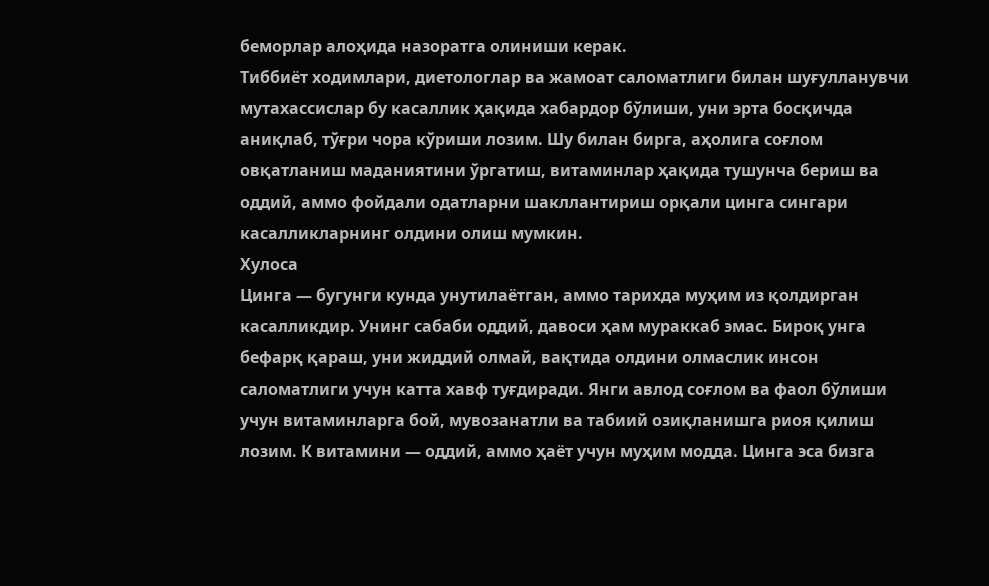беморлар алоҳида назоратга олиниши керак.
Тиббиёт ходимлари, диетологлар ва жамоат саломатлиги билан шуғулланувчи мутахассислар бу касаллик ҳақида хабардор бўлиши, уни эрта босқичда аниқлаб, тўғри чора кўриши лозим. Шу билан бирга, аҳолига соғлом овқатланиш маданиятини ўргатиш, витаминлар ҳақида тушунча бериш ва оддий, аммо фойдали одатларни шакллантириш орқали цинга сингари касалликларнинг олдини олиш мумкин.
Хулоса
Цинга — бугунги кунда унутилаётган, аммо тарихда муҳим из қолдирган касалликдир. Унинг сабаби оддий, давоси ҳам мураккаб эмас. Бироқ унга бефарқ қараш, уни жиддий олмай, вақтида олдини олмаслик инсон саломатлиги учун катта хавф туғдиради. Янги авлод соғлом ва фаол бўлиши учун витаминларга бой, мувозанатли ва табиий озиқланишга риоя қилиш лозим. К витамини — оддий, аммо ҳаёт учун муҳим модда. Цинга эса бизга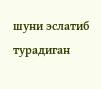шуни эслатиб турадиган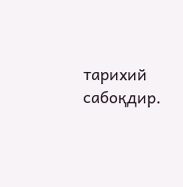тарихий сабоқдир.